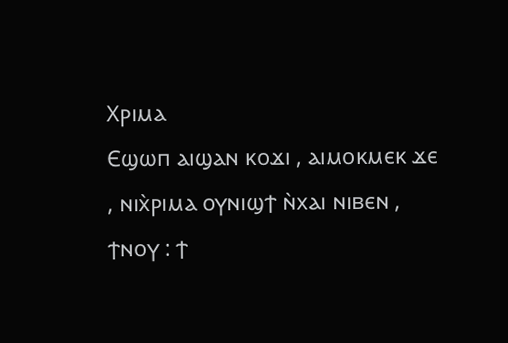Ⲭⲣⲓⲙⲁ
Ⲉϣⲱⲡ ⲁⲓϣⲁⲛ ⲕⲟϫⲓ , ⲁⲓⲙⲟⲕⲙⲉⲕ ϫⲉ , ⲛⲓⲭ̀ⲣⲓⲙⲁ ⲟⲩⲛⲓϣϯ ⲛ̀ⲭⲁⲓ ⲛⲓⲃⲉⲛ ,
ϯⲛⲟⲩ : ϯ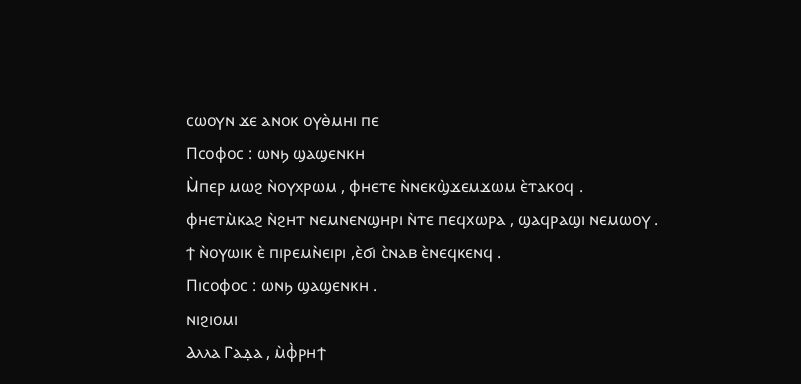ⲥⲱⲟⲩⲛ ϫⲉ ⲁⲛⲟⲕ ⲟⲩⲑ̀ⲙⲏⲓ ⲡⲉ
Ⲡⲥⲟⲫⲟⲥ : ⲱⲛϧ ϣⲁϣⲉⲛⲕⲏ
Ⲙ̀ⲡⲉⲣ ⲙⲱϩ ⲛ̀ⲟⲩⲭⲣⲱⲙ , ⲫⲏⲉⲧⲉ ⲛ̀ⲛⲉⲕϣ̀ϫⲉⲙϫⲱⲙ ⲉ̀ⲧⲁⲕⲟϥ .
ⲫⲏⲉⲧⲙ̀ⲕⲁϩ ⲛ̀ϩⲏⲧ ⲛⲉⲙⲛⲉⲛϣⲏⲣⲓ ⲛ̀ⲧⲉ ⲡⲉϥⲭⲱⲣⲁ , ϣⲁϥⲣⲁϣⲓ ⲛⲉⲙⲱⲟⲩ .
ϯ ⲛ̀ⲟⲩⲱⲓⲕ ⲉ̀ ⲡⲓⲣⲉⲙⲛ̀ⲉⲓⲣⲓ ,ⲉ̀ϭⲓ ⲥ̀ⲛⲁⲃ ⲉ̀ⲛⲉϥⲕⲉⲛϥ .
Ⲡⲓⲥⲟⲫⲟⲥ : ⲱⲛϧ ϣⲁϣⲉⲛⲕⲏ .
ⲛⲓϩⲓⲟⲙⲓ
Ⲁⲗⲗⲁ Ⲅⲁⲇ̣ⲁ , ⲙ̀ⲫ̀ⲣⲏϯ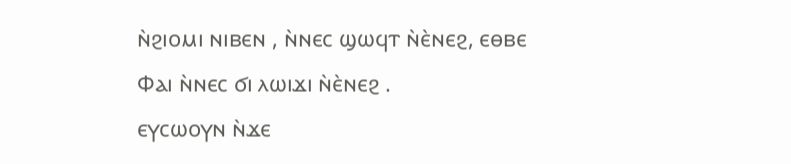ⲛ̀ϩⲓⲟⲙⲓ ⲛⲓⲃⲉⲛ , ⲛ̀ⲛⲉⲥ ϣⲱϥⲧ ⲛ̀ⲉ̀ⲛⲉϩ, ⲉⲑⲃⲉ Ⲫⲁⲓ ⲛ̀ⲛⲉⲥ ϭⲓ ⲗⲱⲓϫⲓ ⲛ̀ⲉ̀ⲛⲉϩ .
ⲉⲩⲥⲱⲟⲩⲛ ⲛ̀ϫⲉ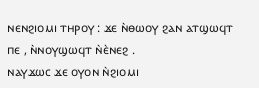ⲛⲉⲛϩⲓⲟⲙⲓ ⲧⲏⲣⲟⲩ : ϫⲉ ⲛ̀ⲑⲱⲟⲩ ϩⲁⲛ ⲁⲧϣⲱϥⲧ ⲡⲉ , ⲛ̀ⲛⲟⲩϣⲱϥⲧ ⲛ̀ⲉ̀ⲛⲉϩ .
ⲛⲁⲩϫⲱⲥ ϫⲉ ⲟⲩⲟⲛ ⲛ̀ϩⲓⲟⲙⲓ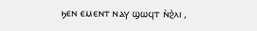ϧⲉⲛ ⲉⲙⲉⲛⲧ ⲛⲁⲩ ϣⲱϥⲧ ⲛ̀ϩ̀ⲗⲓ ,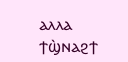ⲁⲗⲗⲁ ϯϣ̀ⲛⲁϩϯ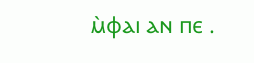ⲙ̀ⲫⲁⲓ ⲁⲛ ⲡⲉ .